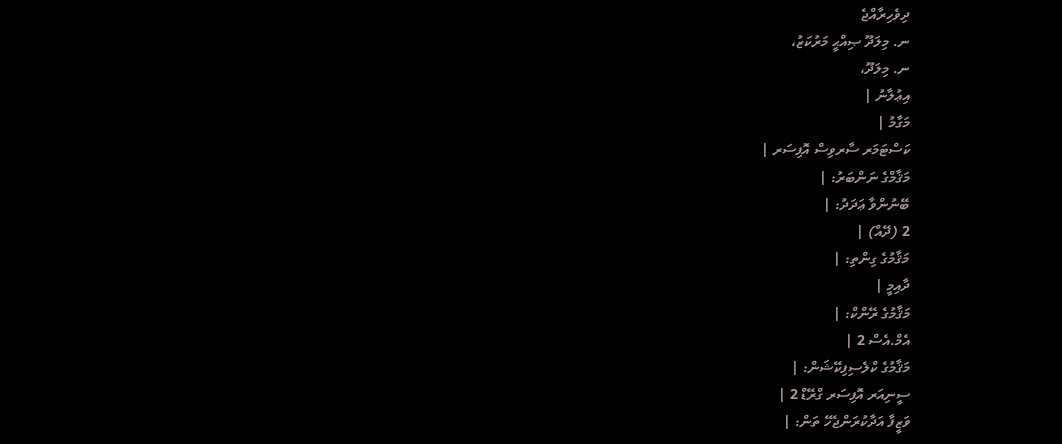ދިވެހިރާއްޖެ
ނ. މިލަދޫ ޞިއްޙީ މަރުކަޒު،
ނ. މިލަދޫ،
އިޢުލާނު |
މަގާމު |
ކަސްޓަމަރ ސާރވިސް އޮފިސަރ |
މަޤާމްގެ ނަންބަރު: |
ބޭނުންވާ ޢަދަދު: |
2 (ދޭއް) |
މަޤާމުގެ ގިންތި: |
ދާއިމީ |
މަޤާމުގެ ރޭންކް: |
އެމް.އެސް 2 |
މަޤާމުގެ ކްލެސިފިކޭޝަން: |
ސީނިއަރ އޮފިސަރ ގްރޭޑް 2 |
ވަޒީފާ އަދާކުރަންޖެހޭ ތަން: |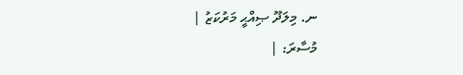ނ. މިލަދޫ ޞިއްޙީ މަރުކަޒު |
މުސާރަ: |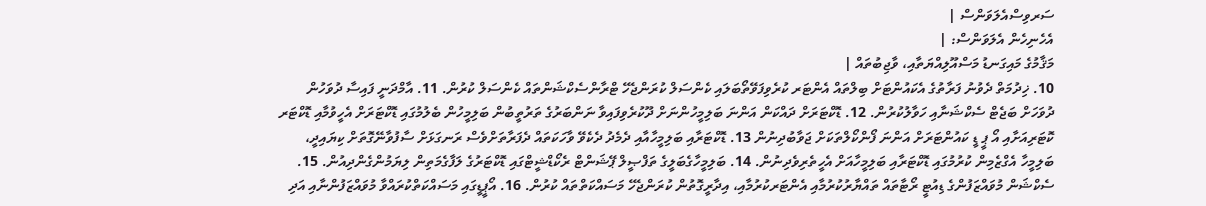ސަރވިސްއެލަވަންސް |
އެހެނިހެން އެލަވަންސް: |
މަޤާމުގެ މައިގަނޑު މަސްއޫލިއްޔަތާއި، ވާޖިބުތައް |
10. ޚިދުމަތް ދެވުނު ފަރާތުގެ އެކައުންޓަށް ބިލްތައް އެންޓަރ ކުރެވިފަވޭތޯބަލައި ކެންސަލް ކުރަންޖެހޭ ޓްރާންސެކްޝަންތައް ކެންސަލް ކުރުން. 11. އާމްދަނީ ފައިސާ ދުވަހުން ދުވަހަށް ބަޖެޓް ސެކްޝަނާއި ހަވާލުކުރުން. 12. ޑޮކްޓަރަށް ދައްކަން އަންނަ ބަލިމީހުންނަށް ދޫކުރެވިފައިވާ ނަންބަރުގެ ތަރުތީބުން ބަލިމީހުން ބެލުމުގައި ޑޮކްޓަރަށް އެހީވުމާއި ޑޮކްޓަރ ކޮޓަރިއަށާއި އޯ ޕީ ޑީ ކައުންޓަރަށް އަންނަ ފޯންކޯލްތަކަށް ޖަވާބުދިނުން 13. ޑޮކްޓަރާއި ބަލިމީހާއާއި ދެމެދު ދެކެވޭ ވާހަކަތައް ދެފަރާތަށްވެސް ރަނގަޅަށް ސާފުވާނޭގޮތަށް ކިޔައިދީ، ބަލިމީހާ އެގްޒެމިން ކުރުމުގައި ޑޮކްޓަރާއި ބަލިމީހާއަށް އެހީތެރިވެދިނުން. 14. ބަލިމީހާގެބަލީގެ ތަފްޞީލް ޕޭޝަންޓް ރެކޯޑްޝީޓްގައި ޑޮކްޓަރުގެ ލަފާގެމަތިން ލިޔަމުންގެންދިއުން. 15. ސެކްޝަން މުވައްޒަފުންގެ ޑިއުޓީ ރޯޓާތައް ތައްޔާރުކުރުމާއި އެންޓަރކުރުމާއި، އިދާރީގޮތުން ކުރަންޖެހޭ މަސައްކަތްތައް ކުރުން. 16. އޯޕީޑީގައި މަސައްކަތްކުރައްވާ މުވައްޒަފުންނާއި އަދި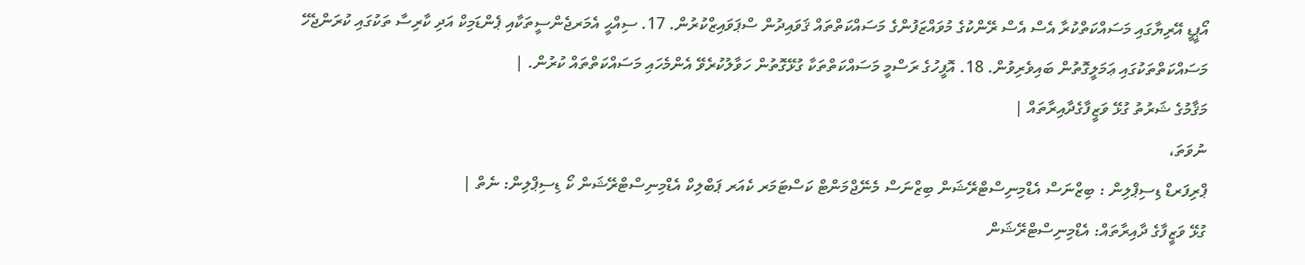އޯޕީޑީ އޭރިޔާގައި މަސައްކަތްކުރާ އެސް އެސް ރޭންކުގެ މުވައްޒަފުންގެ މަސައްކަތްތައް ޤަވައިދުން ސްޕަވައިޒްކުރުން. 17. ސިއްޙީ އެމަރޖެންސީތަކާއި ޕެންޑަމިކް އަދި ކާރިސާ ތަކުގައި ކުރަންޖެހޭ މަސައްކަތްތަކުގައި ޢަމަލީގޮތުން ބައިވެރިވުން. 18. އޮފީހުގެ ރަސްމީ މަސައްކަތްތަކާ ގުޅޭގޮތުން ހަވާލުކުރެވޭ އެންމެހައި މަސައްކަތްތައް ކުރުން. |
މަޤާމުގެ ޝަރުތު ގުޅޭ ވަޒީފާގެދާއިރާތައް |
ނުވަތަ،
ޕްރިފަރޑް ޑިސިޕްލިން : ބިޒްނަސް އެޑްމިނިސްޓްރޭޝަން ބިޒްނަސް މެނޭޖްމަންޓް ކަސްޓަމަރ ކެއަރ ޕަބްލިކް އެޑްމިނިސްޓްރޭޝަން ކޯ ޑިސިޕްލިން: ނެތް |
ގުޅޭ ވަޒީފާގެ ދާއިރާތައް: އެޑްމިނިސްޓްރޭޝަން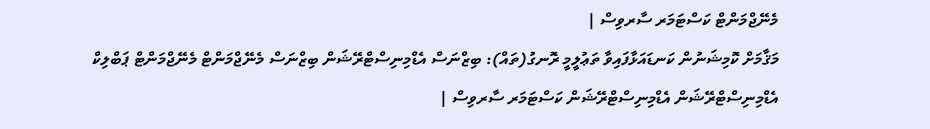މެނޭޖްމަންޓް ކަސްޓަމަރ ސާރވިސް |
މަޤާމަށް ކޮމިޝަނުން ކަނޑައަޅާފައިވާ ތަޢުލީމީ ރޮނގު(ތައް): ބިޒްނަސް އެޑްމިނިސްޓްރޭޝަން ބިޒްނަސް މެނޭޖްމަންޓް މެނޭޖްމަންޓް ޕަބްލިކް އެޑްމިނިސްޓްރޭޝަން އެޑްމިނިސްޓްރޭޝަން ކަސްޓަމަރ ސާރވިސް |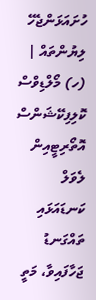ހުށައަޅަންޖެހޭ ލިޔުންތައް |
(ހ) މޯލްޑިވްސް ކޮލިފިކޭޝަންސް އޮތޯރިޓީއިން ލެވަލް ކަނޑައަޅައި ތައްގަނޑު ޖަހާފައިވާ، މަތީ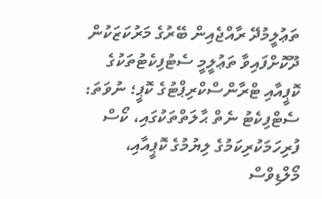ތަޢުލީމުދޭ ރާއްޖެއިން ބޭރުގެ މަރުކަޒަކުން ދޫކޮށްފައިވާ ތަޢުލީމީ ސެޓުފިކެޓުތަކުގެ ކޮޕީއާއި ޓްރާންސްކްރިޕްޓުގެ ކޮޕީ؛ ނުވަތަ: ސެޓްފިކެޓު ނެތް ޙާލަތްތަކުގައި، ކޯސް ފުރިހަމަކުރިކަމުގެ ލިޔުމުގެ ކޮޕީއާއި، މޯލްޑިވްސް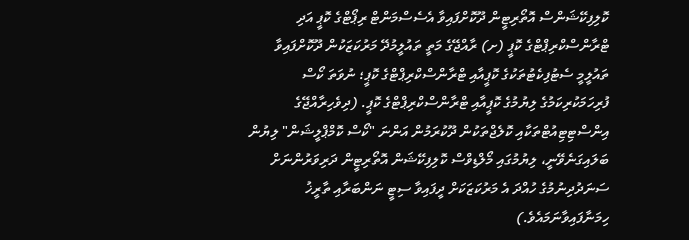ކޮލިފިކޭޝަންސް އޮތޯރިޓީން ދޫކޮށްފައިވާ އެސެސްމަންޓް ރިޕޯޓްގެ ކޮޕީ އަދި ޓްރާންސްކްރިޕްޓްގެ ކޮޕީ (ށ) ރާއްޖޭގެ މަތީ ތައުލީމުދޭ މަރުކަޒަކުން ދޫކޮށްފައިވާ ތައުލީމީ ސެޓުފިކެޓުތަކުގެ ކޮޕީއާއި ޓްރާންސްކްރިޕްޓްގެ ކޮޕީ؛ ނުވަތަ ކޯސް ފުރިހަމަކުރިކަމުގެ ލިޔުމުގެ ކޮޕީއާއި ޓްރާންސްކްރިޕްޓްގެ ކޮޕީ. (ދިވެހިރާއްޖޭގެ އިންސްޓިޓިއުޓްތަކާއި ކޮލެޖްތަކުން ދޫކުރަމުން އަންނަ "ކޯސް ކޮމްޕްލީޝަން" ލިޔުން ބަލައިގަނެވޭނީ، ލިޔުމުގައި މޯލްޑިވްސް ކޮލިފިކޭޝަން އޮތޯރިޓީން ދަރިވަރުންނަށް ސަނަދުދިނުމުގެ ހުއްދަ އެ މަރުކަޒަކަށް ދީފައިވާ ސިޓީ ނަންބަރާއި ތާރީޚު ހިމަނާފައިވާނަމައެވެ.)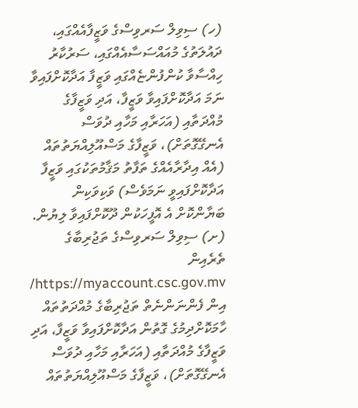(ހ) ސިވިލް ސަރވިސްގެ ވަޒީފާއެއްގައި، ދައުލަތުގެ މުއައްސަސާއެއްގައި، ސަރުކާރު ހިއްސާވާ ކުންފުންޏެއްގައި ވަޒީފާ އަދާކޮށްފައިވާ ނަމަ އަދާކޮށްފައިވާ ވަޒީފާ، އަދި ވަޒީފާގެ މުއްދަތާއި (އަހަރާއި މަހާއި ދުވަސް އެނގޭގޮތަށް)، ވަޒީފާގެ މަސްއޫލިއްޔަތުތައް (އެއް އިދާރާއެއްގެ ތަފާތު މަޤާމުތަކުގައި ވަޒީފާ އަދާކޮށްފައިވީ ނަމަވެސް) ވަކިވަކިން ބަޔާންކޮށް އެ އޮފީހަކުން ދޫކޮށްފައިވާ ލިޔުން. (ށ) ސިވިލް ސަރވިސްގެ ތަޖުރިބާގެ ތެރެއިން https://myaccount.csc.gov.mv/ އިން ފެންނަންނެތް ތަޖުރިބާގެ މުއްދަތުތައް ހާމަކޮށްދިމުގެ ގޮތުން އަދާކޮށްފައިވާ ވަޒީފާ، އަދި ވަޒީފާގެ މުއްދަތާއި (އަހަރާއި މަހާއި ދުވަސް އެނގޭގޮތަށް)، ވަޒީފާގެ މަސްއޫލިއްޔަތުތައް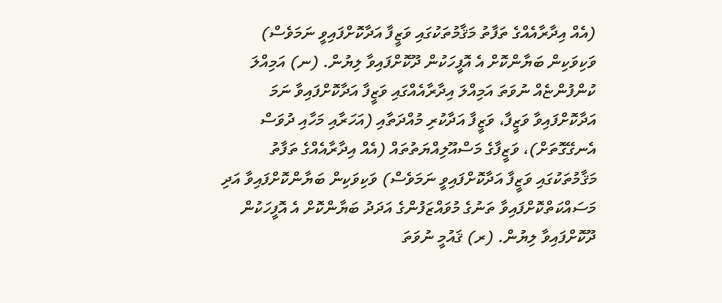(އެއް އިދާރާއެއްގެ ތަފާތު މަޤާމުތަކުގައި ވަޒީފާ އަދާކޮށްފައިވީ ނަމަވެސް) ވަކިވަކިން ބަޔާންކޮށް އެ އޮފީހަކުން ދޫކޮށްފައިވާ ލިޔުން. (ނ) އަމިއްލަ ކުންފުންޏެއް ނުވަތަ އަމިއްލަ އިދާރާއެއްގައި ވަޒީފާ އަދާކޮށްފައިވާ ނަމަ އަދާކޮށްފައިވާ ވަޒީފާ، ވަޒީފާ އަދާކުރި މުއްދަތާއި (އަހަރާއި މަހާއި ދުވަސް އެނގޭގޮތަށް)، ވަޒީފާގެ މަސްއޫލިއްޔަތުތައް (އެއް އިދާރާއެއްގެ ތަފާތު މަޤާމުތަކުގައި ވަޒީފާ އަދާކޮށްފައިވީ ނަމަވެސް) ވަކިވަކިން ބަޔާންކޮށްފައިވާ އަދި މަސައްކަތްކޮށްފައިވާ ތަނުގެ މުވައްޒަފުންގެ އަދަދު ބަޔާންކޮށް އެ އޮފީހަކުން ދޫކޮށްފައިވާ ލިޔުން. (ރ) ޤައުމީ ނުވަތަ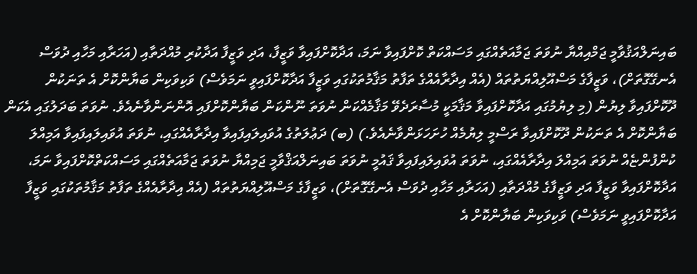ބައިނަލްއަޤުވާމީ ޖަމްއިއްޔާ ނުވަތަ ޖަމާއަތެއްގައި މަސައްކަތް ކޮށްފައިވާ ނަމަ، އަދާކޮށްފައިވާ ވަޒީފާ، އަދި ވަޒީފާ އަދާކުރި މުއްދަތާއި (އަހަރާއި މަހާއި ދުވަސް އެނގޭގޮތަށް)، ވަޒީފާގެ މަސްއޫލިއްޔަތުތައް (އެއް އިދާރާއެއްގެ ތަފާތު މަޤާމުތަކުގައި ވަޒީފާ އަދާކޮށްފައިވީ ނަމަވެސް) ވަކިވަކިން ބަޔާންކޮށް އެ ތަނަކުން ދޫކޮށްފައިވާ ލިޔުން (މި ލިޔުމުގައި އަދާކޮށްފައިވާ މަޤާމަކީ މުސާރަދެވޭ މަޤާމެއްކަން ނުވަތަ ނޫންކަން ބަޔާންކޮށްފައި އޮންނަންވާނެއެވެ. ނުވަތަ ބަދަލުގައި އެކަން ބަޔާންކޮށް އެ ތަނަކުން ދޫކޮށްފައިވާ ރަސްމީ ލިޔުމެއް ހުށަހަޅަންވާނެއެވެ.) (ބ) ދަޢުލަތުގެ އުވައިލައިފައިވާ އިދާރާއެއްގައި، ނުވަތަ އުވައިލައިފައިވާ އަމިއްލަ ކުންފުންޏެއް ނުވަތަ އަމިއްލަ އިދާރާއެއްގައި، ނުވަތަ އުވައިލައިފައިވާ ޤައުމީ ނުވަތަ ބައިނަލްއަޤްވާމީ ޖަމިއްޔާ ނުވަތަ ޖަމާއަތެއްގައި މަސައްކަތްކޮށްފައިވާ ނަމަ، އަދާކޮށްފައިވާ ވަޒީފާ އަދި ވަޒީފާގެ މުއްދަތާއި (އަހަރާއި މަހާއި ދުވަސް އެނގޭގޮތަށް)، ވަޒީފާގެ މަސްއޫލިއްޔަތުތައް (އެއް އިދާރާއެއްގެ ތަފާތު މަޤާމުތަކުގައި ވަޒީފާ އަދާކޮށްފައިވީ ނަމަވެސް) ވަކިވަކިން ބަޔާންކޮށް އެ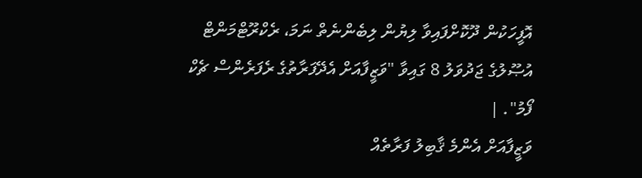އޮފީހަކުން ދޫކޮށްފައިވާ ލިޔުން ލިބެންނެތް ނަމަ، ރެކްރޫޓްމަންޓް އުޞޫލުގެ ޖަދުވަލު 8 ގައިވާ "ވަޒީފާއަށް އެދޭފަރާތުގެ ރެފަރެންސް ޗެކް ފޯމު". |
ވަޒީފާއަށް އެންމެ ޤާބިލު ފަރާތެއް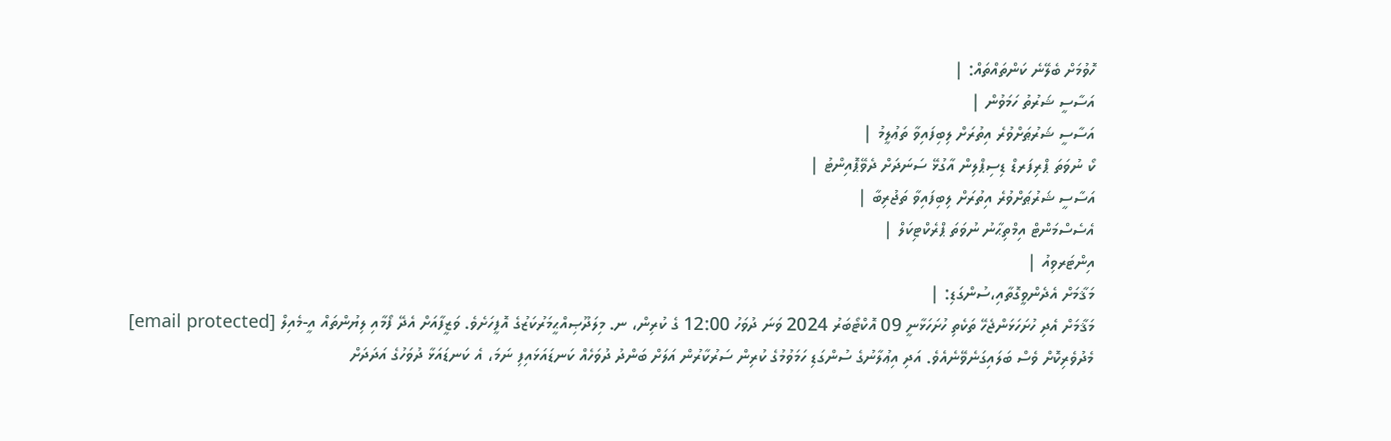ހޮވުމަށް ބެލޭނެ ކަންތައްތައް: |
އަސާސީ ޝަރުތު ހަމަވުން |
އަސާސީ ޝަރުޠަށްވުރެ އިތުރަށް ލިބިފައިވާ ތަޢުލީމު |
ކޯ ނުވަތަ ޕްރިފަރޑް ޑިސިޕްލިން އާގުޅޭ ސަނަދަށް ދެވޭޕޮއިންޓު |
އަސާސީ ޝަރުޠަށްވުރެ އިތުރަށް ލިބިފައިވާ ތަޖުރިބާ |
އެސެސްމަންޓް އިމްތިޙާނު ނުވަތަ ޕްރެކްޓިކަލް |
އިންޓަރވިއު |
މަޤާމަށް އެދެންވީގޮތާއި،ސުންގަޑި: |
މަޤާމަށް އެދި ހުށަހަޅަންޖެހޭ ތަކެތި ހުށަހަޅާނީ 09 އޮކްޓޯބަރު 2024 ވަނަ ދުވަހު 12:00 ގެ ކުރިން، ނ. މިލަދޫޞިއްޙީމަރުކަޒުގެ އޮފީހަށެވެ. ވަޒީފާއަށް އެދޭ ފޯމާއި ލިޔުންތައް އީ-މެއިލް [email protected] މެދުވެރިކޮށް ވެސް ބަލައިގަނެވޭނެއެވެ. އަދި އިޢުލާނުގެ ސުންގަޑި ހަމަވުމުގެ ކުރިން ސަރުކާރުން އަލަށް ބަންދު ދުވަހެއް ކަނޑައަޅައިފި ނަމަ، އެ ކަނޑައަޅާ ދުވަހުގެ އަދަދަށް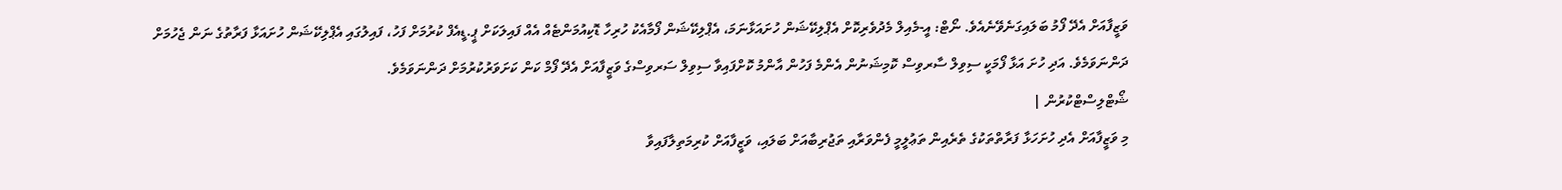ވަޒީފާއަށް އެދޭ ފޯމު ބަލައިގަނެވޭނެއެވެ. ނޯޓް: އީ-މެއިލް މެދުވެރިކޮށް އެޕްލިކޭޝަން ހުށައަޅާނަމަ، އެޕްލިކޭޝަން ފޯމާއެކު ހުރިހާ ޑޮކިއުމަންޓެއް އެއް ފައިލަކަށް ޕީ.ޑީއެފް ކުރުމަށް ފަހު، ފައިލުގައި އެޕްލިކޭޝަން ހުށައަޅާ ފަރާތުގެ ނަން ޖެހުމަށް ދަންނަވަމެވެ. އަދި ހުށަ އަޅާ ފޯމަކީ ސިވިލް ސާރވިސް ކޮމިޝަނުން އެންމެ ފަހުން އާންމު ކޮށްފައިވާ ސިވިލް ސަރވިސްގެ ވަޒީފާއަށް އެދޭ ފޯމް ކަން ކަށަވަރުކުރުމަށް ދަންނަވަމެވެ.
ޝޯޓްލިސްޓްކުރުން |
މި ވަޒީފާއަށް އެދި ހުށަހަޅާ ފަރާތްތަކުގެ ތެރެއިން ތަޢުލީމީ ފެންވަރާއި ތަޖުރިބާއަށް ބަލައި، ވަޒީފާއަށް ކުރިމަތިލާފައިވާ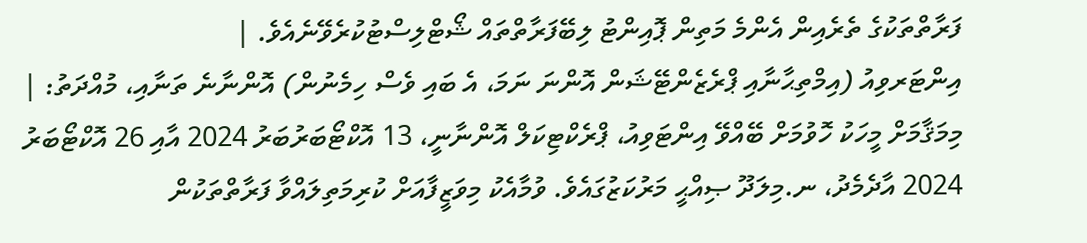ފަރާތްތަކުގެ ތެރެއިން އެންމެ މަތިން ޕޮއިންޓު ލިބޭފަރާތްތައް ޝޯޓްލިސްޓުކުރެވޭނެއެވެ. |
އިންޓަރވިއު (އިމްތިޙާނާއި ޕްރެޒެންޓޭޝަން އޮންނަ ނަމަ، އެ ބައި ވެސް ހިމެނުން) އޮންނާނެ ތަނާއި، މުއްދަތު: |
މިމަޤާމަށް މީހަކު ހޮވުމަށް ބޭއްވޭ އިންޓަވިއު، ޕްރެކްޓިކަލް އޮންނާނީ، 13 އޮކްޓޯބަރުބަރު 2024 އާއި 26 އޮކްޓޯބަރު 2024 އާދެމެދު، ނ.މިލަދޫ ޞިއްޙީ މަރުކަޒުގައެވެ. ވުމާއެކު މިވަޒީފާއަށް ކުރިމަތިލައްވާ ފަރާތްތަކުން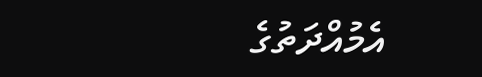އެމުއްދަތުގެ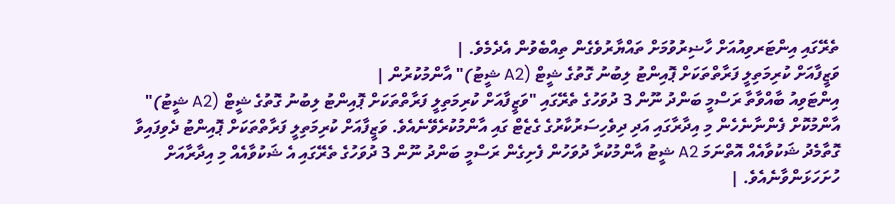ތެރޭގައި އިންޓަރވިއުއަށް ހާޟިރުވުމަށް ތައްޔާރުވެގެން ތިއްބެވުން އެދެމެވެ. |
ވަޒީފާއަށް ކުރިމަތިލީ ފަރާތްތަކަށް ޕޮއިންޓު ލިބުނު ގޮތުގެ ޝީޓް (A2 ޝީޓު)" އާންމުކުރުން |
އިންޓަވިއު ބާއްވާތާ ރަސްމީ ބަންދު ނޫން 3 ދުވަހުގެ ތެރޭގައި "ވަޒީފާއަށް ކުރިމަތިލީ ފަރާތްތަކަށް ޕޮއިންޓު ލިބުނު ގޮތުގެ ޝީޓް (A2 ޝީޓު)" އާންމުކޮށް ފެންނާނެހެން މި އިދާރާގައި އަދި ދިވެހިސަރުކާރުގެ ގެޒެޓް ގައި އާންމުކުރެވޭނެއެވެ. ވަޒީފާއަށް ކުރިމަތިލީ ފަރާތްތަކަށް ޕޮއިންޓު ދެވިފައިވާ ގޮތާމެދު ޝަކުވާއެއް އޮތްނަމަ A2 ޝީޓު އާންމުކުރާ ދުވަހުން ފެށިގެން ރަސްމީ ބަންދު ނޫން 3 ދުވަހުގެ ތެރޭގައި އެ ޝަކުވާއެއް މި އިދާރާއަށް ހުށަހަޅަންވާނެއެވެ. |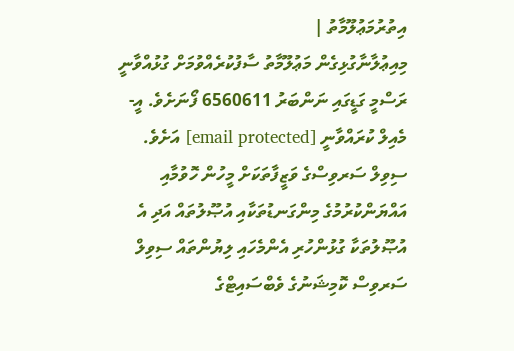އިތުރުމަޢުލޫމާތު |
މިއިޢުލާނާގުޅިގެން މަޢުލޫމާތު ސާފުކުރެއްވުމަށް ގުޅުއްވާނީ ރަސްމީ ގަޑީގައި ނަންބަރު 6560611 ފޯނަށެވެ. އީ-މެއިލް ކުރައްވާނީ [email protected] އަށެވެ. ސިވިލް ސަރވިސްގެ ވަޒީފާތަކަށް މީހުން ހޮވުމާއި އައްޔަންކުރުމުގެ މިންގަނޑުތަކާއި އުޞޫލުތައް އަދި އެ އުޞޫލުތަކާ ގުޅުންހުރި އެންމެހައި ލިޔުންތައް ސިވިލް ސަރވިސް ކޮމިޝަނުގެ ވެބްސައިޓްގެ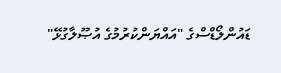ޑައުންލޯޑްސްގެ "އައްޔަންކުރުމުގެ އުޞޫލާގުޅޭ"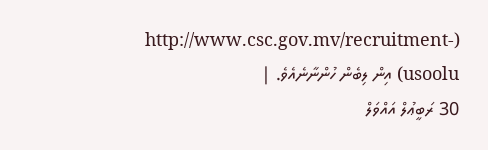(http://www.csc.gov.mv/recruitment-usoolu) އިން ލިބެން ހުންނާނެއެވެ. |
30 ރަބީޢުލް އައްވަލް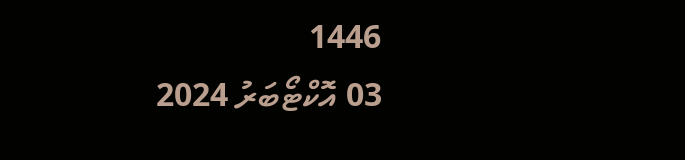1446
03 އޮކްޓޯބަރު 2024